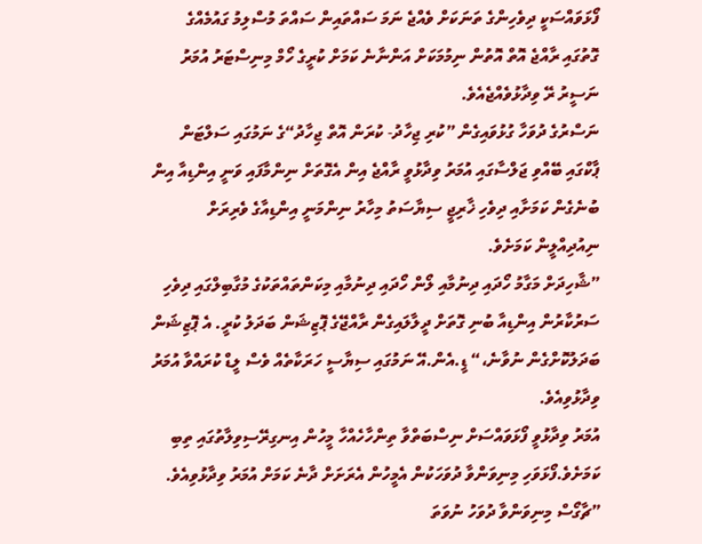ފޯޅަވައްސަކީ ދިވެހިންގެ ތަނަކަށް ވެއްޖެ ނަމަ ސައްތައިން ސައްތަ މުސްލިމު ގައުމެއްގެ ގޮތުގައި ރާއްޖެ އޮތް އޮތުން ނިމުމަކަށް އަންނާނެ ކަމަށް ކުރީގެ ހޯމް މިނިސްޓަރު އުމަރު ނަސީރު ރޭ ވިދާޅުވެއްޖެއެވެ.
ނަސްރުގެ ދުވަހާ ގުޅުވައިގެން ”ކުރި ޖިހާދު- ކުރަން އޮތް ޖިހާދު“ގެ ނަމުގައި ސަލްޓަން ޕާކްގައި ބޭއްވި ޖަލްސާގައި އުމަރު ވިދާޅުވީ ރާއްޖެ އިން އެގޮތަށް ނިންމާފައި ވަނީ އިންޑިއާ އިން ބުނެގެން ކަމަށާއި ދިވެހި ޚާރިޖީ ސިޔާސަތު މިހާރު ނިންމަނީ އިންޑިއާގެ ވެރިރަށް ނިއުދިއްލީން ކަމަށެވެ.
”ޝާހިދަށް މަގާމު ހޯދައި ދިނުމާއި ލޯން ހޯދައި ދިނުމާއި މިކަންތައްތަކުގެ މުގާބިލްގައި ދިވެހި ސަރުކާރުން އިންޑިއާ ބުނި ގޮތަށް ދީލާލައިގެން ރާއްޖޭގެ ޕޮޒިޝަން ބަދަލު ކުރީ. އެ ޕޮޒިޝަން ބަދަލުކޮށްގެން ނުވާނެ،“ ޑީ.އެން.އޭ ނަމުގައި ސިޔާސީ ހަރަކާތެއް ވެސް ލީޑް ކުރައްވާ އުމަރު ވިދާޅުވިއެވެ.
އުމަރު ވިދާޅުވީ ފޯޅަވައްސަށް ނިސްބަތްވާ ތިންހާހެއްހާ މީހުން އިނގިރޭސިވިލާތުގައި ތިބި ކަމަށެވެ.ފޯޅަވަހި މިނިވަންވާ ދުވަހަކުން އެމީހުން އެރަށަށް ދާނެ ކަމަށް އުމަރު ވިދާޅުވިއެވެ.
”ޗާގޯސް މިނިވަންވާ ދުވަހު ނުވަތަ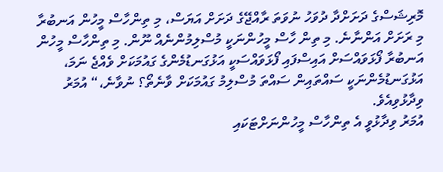މޮރިޝަސްގެ ދަށަށްދާ ދުވަހު ނުވަތަ ރާއްޖޭގެ ދަށަށް އަޔަސް، މި ތިންހާސް މީހުން އަނބުރާ މި ރަށަށް އަންނާނެ. މި ތިން ހާސް މީހުންނަކީ މުސްލިމުންނެއް ނޫން. މި ތިންހާސް މީހުން އަނބުރާ ފޯޅަވައްސަށް އައިސްފައި ފޯޅަވައްސަކީ އަޅުގަނޑުމެންގެ ގައުމަކަށް ވެއްޖެ ނަމަ، އަޅުގަނޑުމެންނަކީ ސައްތައިން ސައްތަ މުސްލިމު ގައުމަކަށް ވާނެތޯ؟ ނުވާނެ،“ އުމަރު ވިދާޅުވިއެވެ.
އުމަރު ވިދާޅުވީ އެ ތިންހާސް މީހުންނަށްޓަކައި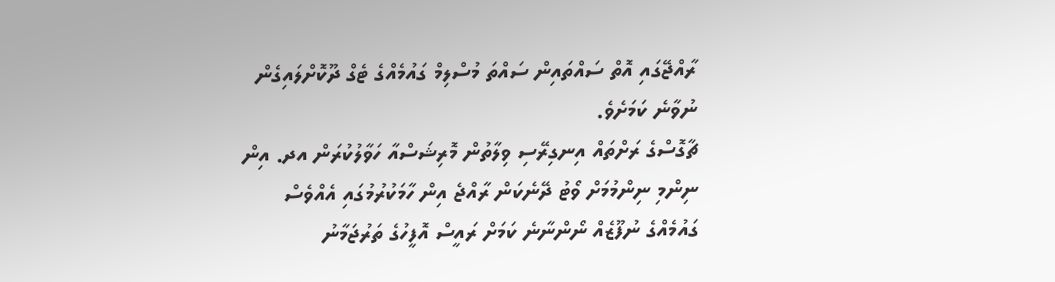ރާއްޖޭގައި އޮތް ސައްތައިން ސައްތަ މުސްލިމް ގައުމެއްގެ ޓެގް ދޫކޮށްލައިގެން ނުވާނެ ކަމަށެވެ.
ޗާގޮސްގެ ރަށްތައް އިނގިރޭސި ވިލާތުން މޮރިޝަސްއާ ހަވާލުކުރަން އދ. އިން ނިންމި ނިންމުމަށް ވޯޓު ދޭނެކަން ރާއްޖެ އިން ހާމަކުރުމުގައި އެއްވެސް ގައުމެއްގެ ނުފޫޒެއް ނޯންނާނެ ކަމަށް ރައީސް އޮފީހުގެ ތަރުޖަމާނު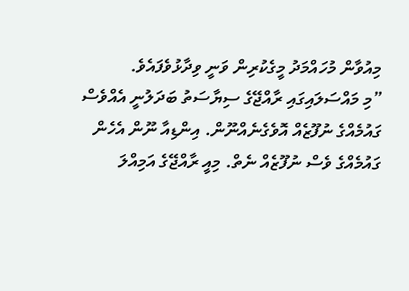މިއުވާން މުހައްމަދު މީގެކުރިން ވަނީ ވިދާޅުވެފައެވެ.
”މި މައްސަލައިގައި ރާއްޖޭގެ ސިޔާސަތު ބަދަލުނީ އެއްވެސް ގައުމެއްގެ ނުފޫޒެއް އޮވެގެނެއްނޫން. އިންޑިއާ ނޫން އެހެން ގައުމެއްގެ ވެސް ނުފޫޒެއް ނެތް. މިއީ ރާއްޖޭގެ އަމިއްލަ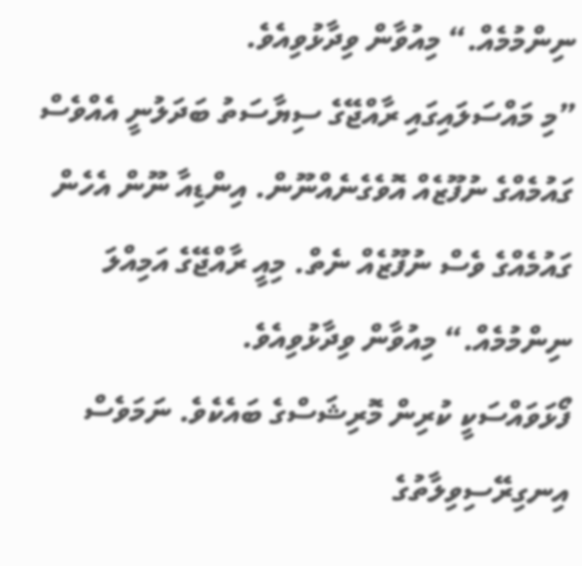ނިންމުމެއް.“ މިއުވާން ވިދާޅުވިއެވެ.
”މި މައްސަލައިގައި ރާއްޖޭގެ ސިޔާސަތު ބަދަލުނީ އެއްވެސް ގައުމެއްގެ ނުފޫޒެއް އޮވެގެނެއްނޫން. އިންޑިއާ ނޫން އެހެން ގައުމެއްގެ ވެސް ނުފޫޒެއް ނެތް. މިއީ ރާއްޖޭގެ އަމިއްލަ ނިންމުމެއް.“ މިއުވާން ވިދާޅުވިއެވެ.
ފޯޅަވައްސަކީ ކުރިން މޮރިޝަސްގެ ބައެކެވެ. ނަމަވެސް އިނގިރޭސިވިލާތުގެ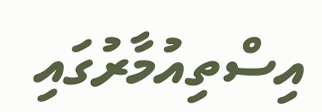އިސްތިއުމާރުގައި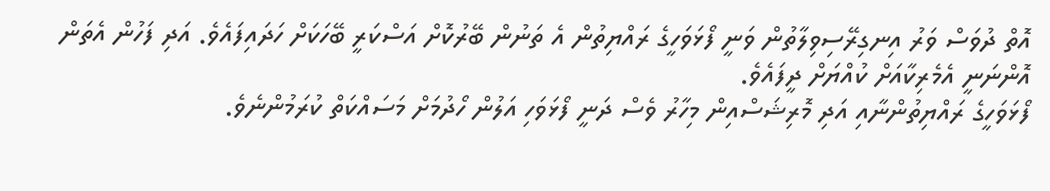އޮތް ދުވަސް ވަރު އިނގިރޭސިވިލާތުން ވަނީ ފޯޅަވަހީގެ ރައްޔިތުން އެ ތަނުން ބޭރުކޮށް އަސްކަރީ ބޭހަކަށް ހަދައިފައެވެ. އަދި ފަހުން އެތަން އޮންނަނީ އެމެރިކާއަށް ކުއްޔަށް ދީފައެވެ.
ފޯޅަވަހީގެ ރައްޔިތުންނާއި އަދި މޮރިޝަސްއިން މިހާރު ވެސް ދަނީ ފޯޅަވަހި އަލުން ހޯދުމަށް މަސައްކަތް ކުރަމުންނެވެ.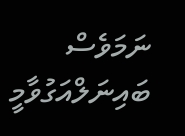ނަމަވެސް ބައިނަލްއަގުވާމީ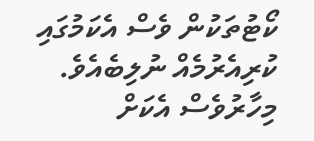ކޯޓުތަކުން ވެސް އެކަމުގައި ކުރިއެރުމެއް ނުލިބެއެވެ.
މިހާރުވެސް އެކަށް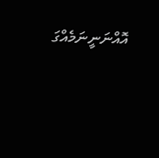އޮއްނަނީނަމެއްގަ